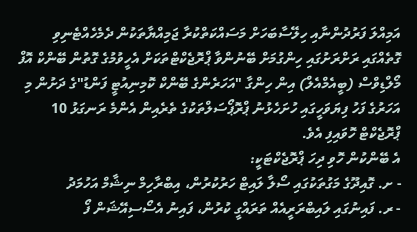އަމިއްލަ ފަރުދުންނާއި ހިލޭސާބަހަށް މަސައްކަތްކުރާ ޖަމިއްޔާތަކުން ދެމެހެއްޓެނިވި ގޮތެއްގައި ރަށްރަށުގައި ހިންގުމަށް ބޭނުންވާ ޕްރޮޖެކްޓްތަކަށް އެހީވުމުގެ ގޮތުން ބޭންކް އޮފް މޯލްޑިވްސް (ބީއެމްއެލް) އިން ހިންގާ "އަހަރެންގެ ބޭންކް ކޮމިނިއުޓީ ފަންޑު"ގެ ދަށުން މި އަހަރުގެ ފަހު ފިޔަވަހީގައި ހުށަހެޅުނު ޕްރޮޕޯސަލްތަކުގެ ތެރެއިން އެންމެ ރަނގަޅު 10 ޕްރޮޖެކްޓް ހޮވައިފި އެވެ.
އެ ބޭންކުން ހޮވި ދިހަ ޕްރޮޖެކްޓަކީ:
- ށ. ގޮއިދޫގެ މަގުތަކުގައި ސޯލާ ލައިޓް ހަރުކުރުން، އިބްރާހިމް ނިޝާމް އަހުމަދު
- ރ. ފައިނުގައި ލައިބްރަރީއެއް ތަރައްގީ ކުރުން، ފައިނު އެސޯސިއޭޝަން ފޯ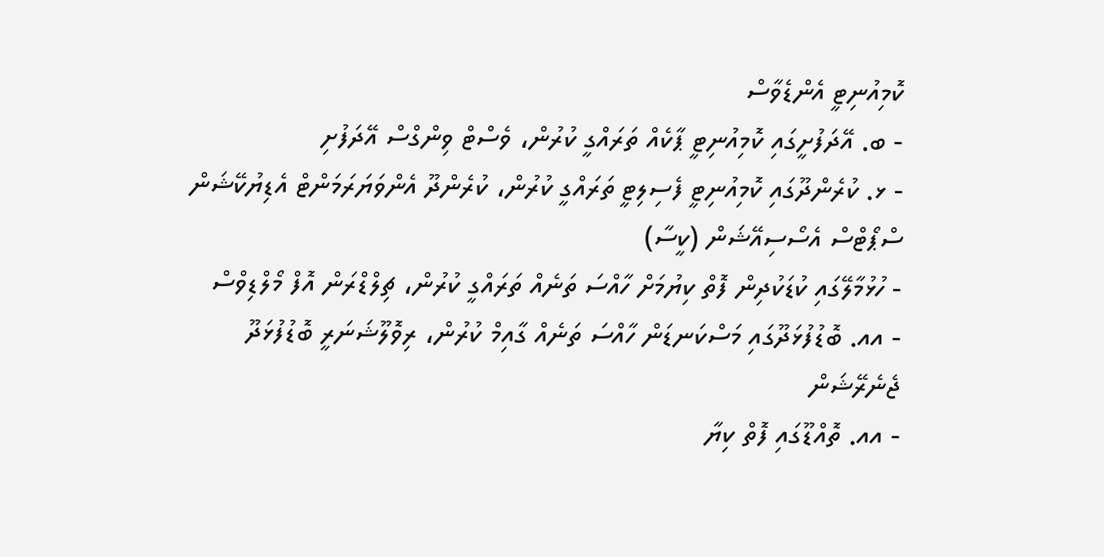ކޮމިއުނިޓީ އެންޑެވާސް
- ބ. އޭދަފުށީގައި ކޮމިއުނިޓީ ޕާކެއް ތަރައްގީ ކުރުން، ވެސްޓް ވިންގްސް އޭދަފުށި
- ޅ. ކުރެންދޫގައި ކޮމިއުނިޓީ ފެސިލިޓީ ތަރައްގީ ކުރުން، ކުރެންދޫ އެންވަޔަރަމަންޓް އެޑިޔުކޭޝަން ސްޕޯޓްސް އެސޯސިއޭޝަން (ކީސާ)
- ހުޅުމާލޭގައި ކުޑަކުދިން ފޮތް ކިޔުމަށް ހާއްސަ ތަނެއް ތަރައްގީ ކުރުން، ޗިލްޑްރަން އޮފް މޯލްޑިވްސް
- އއ. ބޮޑުފުޅަދޫގައި މަސްކަނޑަން ހާއްސަ ތަނެއް ގާއިމް ކުރުން، ރިވޮލޫޝަނަރީ ބޮޑުފުޅަދޫ ޖެނެރޭޝަން
- އއ. ތޮއްޑޫގައި ފޮތް ކިޔާ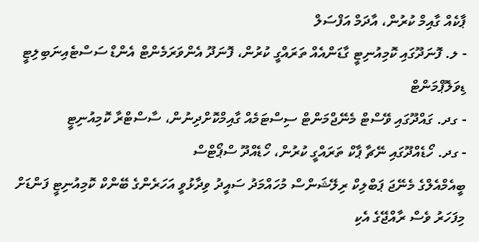ޕާކެއް ގާއިމް ކުރުން، އާދަމް އަފްސަލް
- ލ. ފޮނަދޫގައި ކޮމިއުނިޓީ ގާޑަންއެއް ތަރައްގީ ކުރުން، ފޮނަދޫ އެންވަރަމެންޓް އެންޑް ސަސްޓެއިނަބިލިޓީ ޑިވަލޮޕްމަންޓް
- ގދ. ގައްދޫގައި ވޭސްޓް މެނޭޖްމަންޓް ސިސްޓަމެއް ގާއިމްކޮށްދިނުން، ސާސްޓްރާ ކޮމިއުނިޓީ
- ގދ. ހޯޑެއްދޫގައި ނޭޗާ ޕާކް ތަރައްގީ ކުރުން، ހޯޑެއްދޫ ސްޕޯޓްސް
ބީއެމްއެލްގެ މެނޭޖަ ޕަބްލިކް ރިލޭޝަންސް މުހައްމަދު ސައީދު ވިދާޅުވީ އަހަރެންގެ ބޭންކް ކޮމިއުނިޓީ ފަންޑަށް މިފަހަރު ވެސް ރާއްޖޭގެ އެކި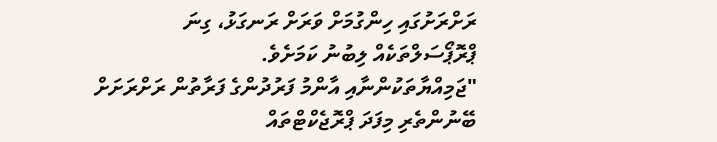ރަށްރަށުގައި ހިންގުމަށް ވަރަށް ރަނގަޅު، ގިނަ ޕްރޮޕޯސަލްތަކެއް ލިބުނު ކަމަށެވެ.
"ޖަމިއްޔާތަކުންނާއި އާންމު ފަރުދުންގެ ފަރާތުން ރަށްރަށަށް ބޭނުންތެރި މިފަދަ ޕްރޮޖެކްޓްތައް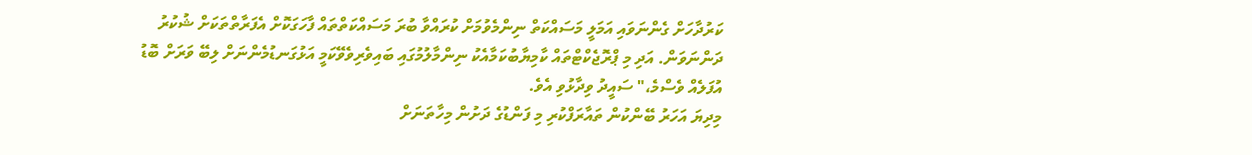ކަރުދާހަށް ގެންނަވައި އަމަލީ މަސައްކަތް ނިންމެވުމަށް ކުރައްވާ ބުރަ މަސައްކަތްތައް ފާހަގަކޮށް އެފަރާތްތަކަށް ޝުކުރު ދަންނަވަން. އަދި މި ޕްރޮޖެކްޓްތައް ކާމިޔާބުކަމާއެކު ނިންމާލުމުގައި ބައިވެރިވެވޭކަމީ އަޅުގަނޑުމެންނަށް ލިބޭ ވަރަށް ބޮޑު އުފަލެއް ވެސްމެ،" ސައީދު ވިދާޅުވި އެވެ.
މިދިޔަ އަހަރު ބޭންކުން ތައާރަފްކުރި މި ފަންޑުގެ ދަށުން މިހާތަނަށް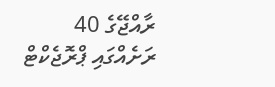ރާއްޖޭގެ 40 ރަށެއްގައި ޕްރޮޖެކްޓް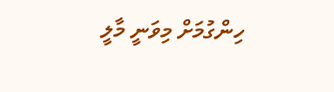ހިންގުމަށް މިވަނީ މާލީ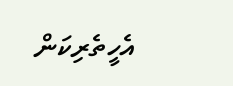އެހީތެރިކަން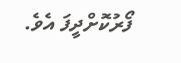ފޯރުކޮށްދީފަ އެވެ.